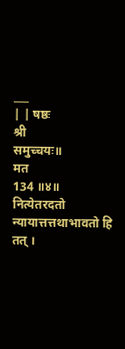___
| | षष्ठः
श्री
समुच्चयः॥
मत
134 ॥४॥ नित्येतरदतो न्यायात्तत्तथाभावतो हि तत् ।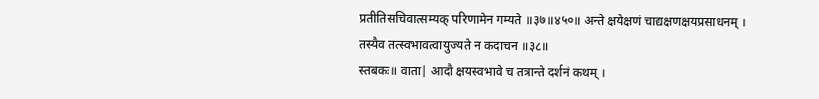प्रतीतिसचिवात्सम्यक् परिणामेन गम्यते ॥३७॥४५०॥ अन्ते क्षयेक्षणं चाद्यक्षणक्षयप्रसाधनम् । तस्यैव तत्स्वभावत्वायुज्यते न कदाचन ॥३८॥
स्तबकः॥ वाता| आदौ क्षयस्वभावे च तत्रान्ते दर्शनं कथम् ।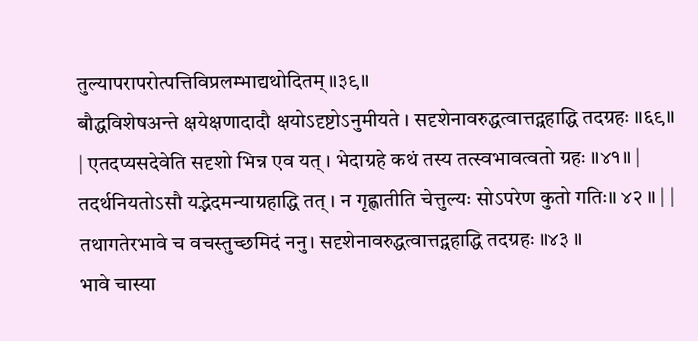तुल्यापरापरोत्पत्तिविप्रलम्भाद्यथोदितम् ॥३९॥
बौद्धविशेषअन्ते क्षयेक्षणादादौ क्षयोऽदृष्टोऽनुमीयते । सदृशेनावरुद्धत्वात्तद्ग्रहाद्धि तदग्रहः ॥६९॥
| एतदप्यसदेवेति सदृशो भिन्न एव यत् । भेदाग्रहे कथं तस्य तत्स्वभावत्वतो ग्रहः ॥४१॥ | तदर्थनियतोऽसौ यद्भेदमन्याग्रहाद्धि तत् । न गृह्णातीति चेत्तुल्यः सोऽपरेण कुतो गतिः॥ ४२ ॥ | | तथागतेरभावे च वचस्तुच्छमिदं ननु। सदृशेनावरुद्धत्वात्तद्ग्रहाद्धि तदग्रहः ॥४३ ॥
भावे चास्या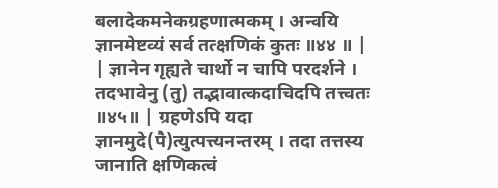बलादेकमनेकग्रहणात्मकम् । अन्वयि ज्ञानमेष्टव्यं सर्व तत्क्षणिकं कुतः ॥४४ ॥ | | ज्ञानेन गृह्यते चार्थो न चापि परदर्शने । तदभावेनु (तु) तद्भावात्कदाचिदपि तत्त्वतः ॥४५॥ | ग्रहणेऽपि यदा ज्ञानमुदे(पै)त्युत्पत्त्यनन्तरम् । तदा तत्तस्य जानाति क्षणिकत्वं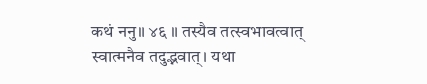कथं ननु॥ ४६ ॥ तस्यैव तत्स्वभावत्वात् स्वात्मनैव तदुद्भवात्। यथा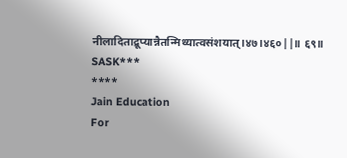नीलादिताद्रूप्यान्नैतन्मिथ्यात्वसंशयात्।४७।४६०||॥ ६९॥
SASK***
****
Jain Education
For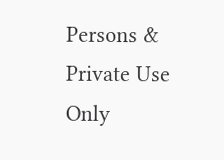Persons & Private Use Only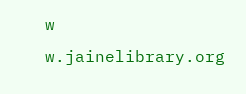w w.jainelibrary.org